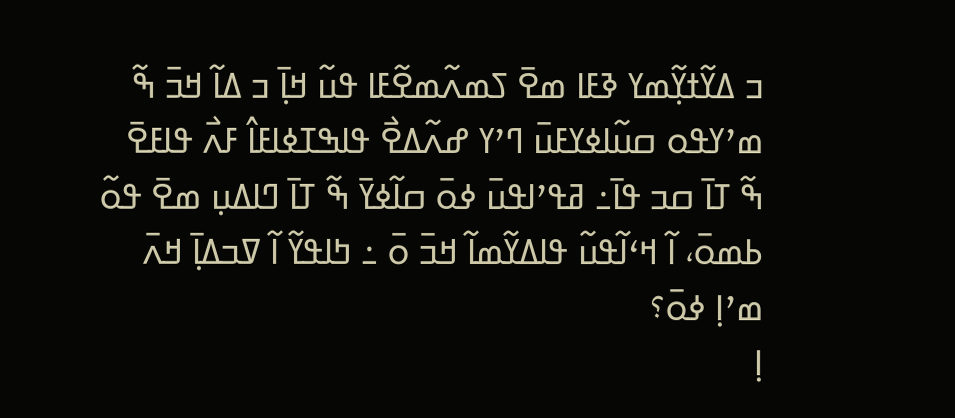ߏ ߡߌ߬ߙߌ߲߬ߘߌ ߢߓߊ ߘߐ߫ ߖߘߍ߬ߘߐ߬ߓߊ ߟߎ߬ ߞߊ߲߫ ߏ ߡߊ߬ ߞߏ߫ ߒ߬ ߘߴߌߟߋ ߛߎ߬ߊߦߌߓߎ߫ ߣߴߌ ߝߍ߬ߡߐ߯ ߟߊߒߠߦߊߓߊ߮ ߓߍ߯ ߟߊߓߐ߫ ߒ߬ ߠߊ߫ ߛߏ ߟߊ߫߸ ߥߟߴߊߟߎ߫ ߦߋ߫ ߛߊ߬ߦߌ߫ ߒ߬ ߠߊ߫ ߣߊߡߎ߲ ߘߐ߫ ߟߋ߬ ߕߘߋ߫، ߊ߬ ߞߵߊ߬ߟߎ߬ ߟߊߡߌ߬ߘߊ߬ ߞߏ߫ ߋ߫ ߸ ߤߊߟߌ߬ ߊ߬ ߜߏߡߊ߲߫ ߞߍ߫ ߘߴߊ߲ ߦߋ߫؟
ߊ߲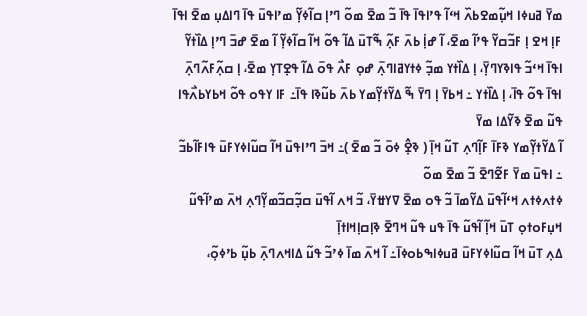ߘߌ߫ ߥߎߦߊ ߞߎ߲߬ߘߐߕߍ߰ ߞߵߊ߬ ߟߴߊߟߊ߫ ߟߊ߫ ߏ߬ ߘߐ߫ ߘߋ߬ ߣߴߊ߲ ߛߊ߬ߦߌ߲߬ ߘߴߊߟߎ߫ ߟߊ߫ ߣߊߡߎ߲ ߘߐ߫ ߊߟߊ߫ ߓߊ߲ ߞߐ ߊ߲ ߓߏ߬ߛߌ߬ ߟߴߊ߬ ߘߐ߫، ߊ߬ ߝߊ߲߭ ߕߍ߫ ߓߍ߲߬ ߒ߬ߠߎ߫ ߡߊ߬ ߟߋ߬ ߞߊ߬ ߛߊ߬ߦߌ߲߬ ߊ߬ ߘߐ߫ ߝߏ߫ ߣߴߊ߲ ߡߊ߰ߙߌ߬ ߊߟߊ߫ ߞߵߏ߬ ߟߊߢߌߣߌ߲߫، ߊ߲ ߡߊ߰ߙߌ ߘߏ߲߬ ߦߙߌߥߊߣߍ߲߫ ߝߋ߲ ߓߍ߯ ߟߋ߫ ߡߊ߬ ߟߐ߲ߠߌ߲ ߘߐ߫، ߊ߲ ߛߍ߲߬ߓߍ߬ߣߍ߲߫ ߊߟߊ߫ ߟߋ߬ ߟߊ߫، ߊ߲ ߡߊ߰ߙߌ ߸ ߞߕߌ߫ ߊ߲ ߣߌ߫ ߒ߬ ߡߌ߬ߙߌ߲߬ߘߌ ߕߍ߫ ߕߎ߬ߢߊ ߟߊ߫߸ ߓߊ ߌߟߋ ߟߋ߬ ߞߕߌߕߍ߯ߟߊ ߟߎ߬ ߘߐ߫ ߢߌ߬ߡߊ ߘߌ߫
ߊ߬ ߡߌ߬ߙߌ߲߬ߘߌ ߢߓߊ߫ ߓߊ߲߬ߣߍ߲ ߠߎ߬ ߞߊ߲߫ ( ߢߐ߲߮ ߦߋ߫ ߏ߬ ߘߐ߫ )߸ ߞߏ߫ ߣߴߊߟߎ߫ ߞߊ߬ ߛߎ߬ߊߦߌߓߎ߫ ߟߊߓߊ߬ߕߏ߬ ߸ ߊߟߎ߫ ߘߌ߫ ߓߐ߬ߣߐ߫ ߏ߬ ߘߐ߫ ߘߋ߬
ߦߙߍߦߙߍ ߞߵߊ߬ߟߎ߫ ߡߌ߬ߘߊ߫ ߏ߬ ߟߋ ߘߐ߫ ߜߌߚߌ߫، ߏ߬ ߞߍ ߊ߬ߟߎ߫ ߛߏ߲߬ߛߏ߬ߘߌ߲߬ߣߍ߲ ߞߍ߫ ߘߴߊ߬ߟߎ߬ ߞߎ߲ߓߋߙߋ߲ ߠߎ߫ ߞߊ߲߬ ߊ߬ߟߎ߬ ߟߊ߫ ߟߎ ߟߎ߬ ߞߣߐ߫ ߢߊ߲ߛߊ߲ߞߊߙߊ߲߫
ߡߍ߲ ߠߎ߫ ߞߊ߬ ߛߎ߬ߊߦߌߓߎ߫ ߥߎߦߊߒߕߋߦߊ߫߸ ߊ߬ ߞߍ߫ ߘߊ߫ ߦߴߏ߬ ߟߎ߬ ߡߊߞߍߣߍ߲߫ ߕߎ߲߬ ߕߴߦߋ߲߬،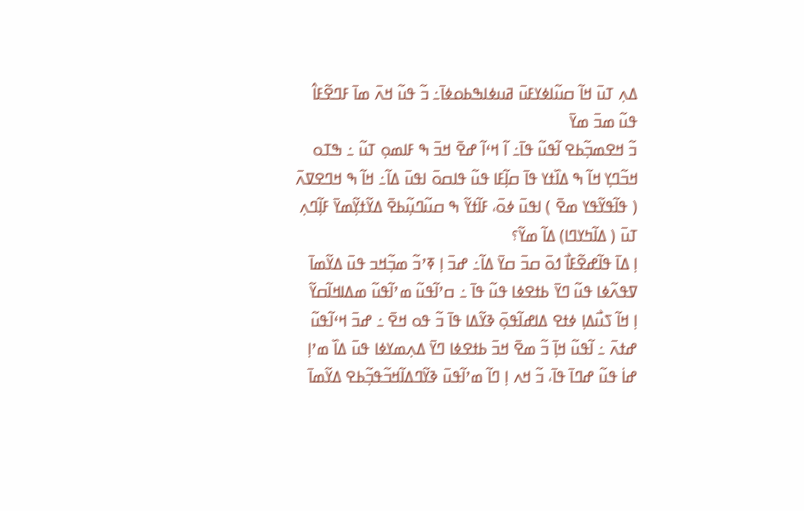ߡߍ߲ ߠߎ߫ ߞߊ߬ ߛߎ߬ߊߦߌߓߎ߫ ߥߎߦߊߒߕߋߦߊ߫߸ ߏ߬ ߟߎ߬ ߞߍ߫ ߘߊ߫ ߓߣߐ߬ߓߊ߮ ߟߎ߬ ߘߏ߫ ߘߌ߫
ߏ߬ ߞߐߘߏ߲߬ߕߐ ߊ߬ߟߎ߬ ߟߊ߫߸ ߊ߬ ߞߵߊ߬ ߝߐ߫ ߞߏ߫ ߒ ߓߊߘߋ߲ ߠߎ߬ ߸ ߒߠߋ ߞߏ߬ߣߌ߲ ߞߊ߬ ߒ ߡߊ߰ߙߌ ߟߊ߫ ߛߊ߲߬ߓߊ ߟߎ߬ ߟߊߛߋ߫ ߊߟߎ߫ ߡߊ߬߸ ߞߊ߬ ߒ ߞߣߐߜߍ߫ ( ߟߊ߬ߟߌ߬ߟߌ ߘߐ߫ ) ߊߟߎ߫ ߦߋ߫، ߓߊ߬ߙߌ߬ ߒ ߛߎ߬ߣߎ߲߬ߕߐ߫ ߡߌ߬ߙߌ߲߬ߘߌ߫ ߓߊ߲߬ߣߍ߲ ߠߎ߫ ( ߡߊ߬ߤߌߣߊ) ߡߊ߬ ߘߌ߬؟
ߊ߲ ߡߊ߫ ߟߊ߬ߝߐ߬ߓߊ߯ ߗߋ߫ ߛߏ߫ ߛߌ߫ ߡߊ߬߸ ߝߏ߫ ߊ߲ ߧߴߏ߬ ߘߏ߲߬ߞߏ ߟߎ߫ ߡߌ߬ߘߊ߫ ߜߟߍ߬ߦߊ ߟߎ߬ ߣߌ߫ ߕߙߐߦߊ ߟߎ߬ ߟߊ߫ ߸ ߛߴߊ߬ߟߎ߬ ߘߴߊ߬ߟߎ߬ ߘߡߊߞߊ߬ߛߌ߬
ߊ߲ ߞߊ߬ ߖߎ߯ߡߊ߲ ߦߙߐ ߡߊߝߊ߬ߟߋ߲߫ ߢߌ߬ߡߊ ߟߊ߫ ߏ߬ ߟߋ ߞߐ߫ ߸ ߝߏ߫ ߞߵߊ߬ߟߎ߬ ߝߙߍ߫ ߸ ߊ߬ߟߎ߬ ߞߊ߲߫ ߏ߬ ߘߐ߫ ߞߏ߫ ߕߙߐߦߊ ߣߌ߫ ߡߍ߲ߘߌߦߊ ߟߎ߫ ߡߊ߰ ߘߴߊ߲ ߝߊ߭ ߟߎ߬ ߝߣߊ߫ ߟߊ߫، ߏ߬ ߞߍ ߊ߲ ߣߊ߬ ߘߴߊ߬ߟߎ߫ ߢߌ߬ߣߡߊ߬ߞߏ߬ߟߏ߲߬ߕߐ ߡߌ߬ߘߊ߫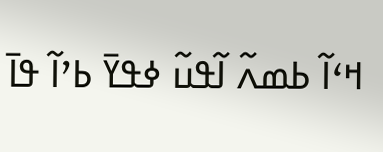ߞߵߊ߬ ߕߘߍ߬ ߊ߬ߟߎ߬ ߦߟߌ߫ ߕߴߊ߬ ߟߊ߫